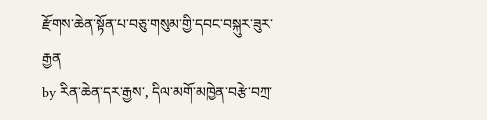རྫོགས་ཆེན་སྟོན་པ་བཅུ་གསུམ་གྱི་དབང་བསྐུར་ཟུར་རྒྱན
by རིན་ཆེན་དར་རྒྱས་, དིལ་མགོ་མཁྱེན་བརྩེ་བཀྲ་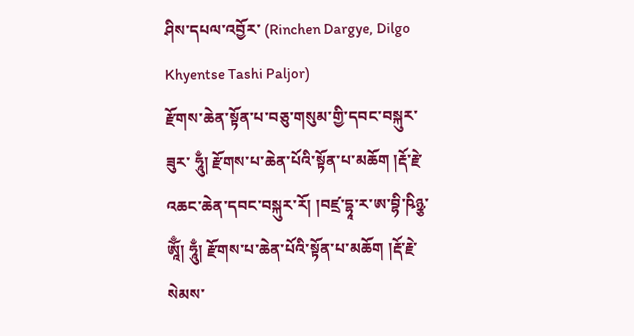ཤིས་དཔལ་འབྱོར་ (Rinchen Dargye, Dilgo Khyentse Tashi Paljor)
རྫོགས་ཆེན་སྟོན་པ་བཅུ་གསུམ་གྱི་དབང་བསྐུར་ཟུར་ ཧཱུྃ། རྫོགས་པ་ཆེན་པོའི་སྟོན་པ་མཆོག །རྡོ་རྗེ་འཆང་ཆེན་དབང་བསྐུར་རོ། །བཛྲ་དྷཱ་ར་ཨ་བྷི་ཥིཉྩ་ཨཱོྃ། ཧཱུྃ། རྫོགས་པ་ཆེན་པོའི་སྟོན་པ་མཆོག །རྡོ་རྗེ་སེམས་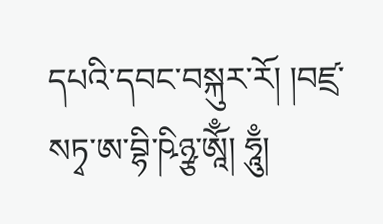དཔའི་དབང་བསྐུར་རོ། །བཛྲ་སཏྭ་ཨ་བྷི་ཥིཉྩ་ཨཱོྃ། ཧཱུྃ།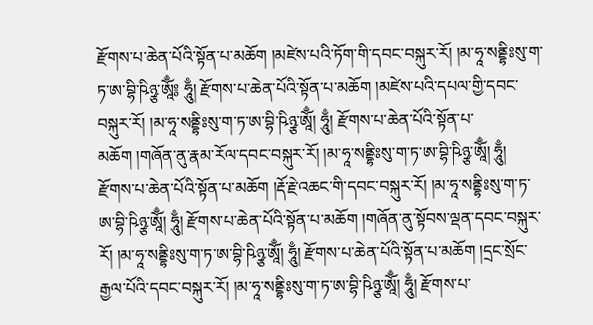རྫོགས་པ་ཆེན་པོའི་སྟོན་པ་མཆོག །མཛེས་པའི་ཏོག་གི་དབང་བསྐུར་རོ། །མ་ཧཱ་སནྡྷིཿསུ་ག་ཏ་ཨ་བྷི་ཥིཉྩ་ཨཱོྃ༔ ཧཱུྃ། རྫོགས་པ་ཆེན་པོའི་སྟོན་པ་མཆོག །མཛེས་པའི་དཔལ་གྱི་དབང་བསྐུར་རོ། །མ་ཧཱ་སནྡྷིཿསུ་ག་ཏ་ཨ་བྷི་ཥིཉྩ་ཨཱོྃ། ཧཱུྃ། རྫོགས་པ་ཆེན་པོའི་སྟོན་པ་མཆོག །གཞོན་ནུ་རྣམ་རོལ་དབང་བསྐུར་རོ། །མ་ཧཱ་སནྡྷིཿསུ་ག་ཏ་ཨ་བྷི་ཥིཉྩ་ཨཱོྃ། ཧཱུྃ། རྫོགས་པ་ཆེན་པོའི་སྟོན་པ་མཆོག །རྡོ་རྗེ་འཆང་གི་དབང་བསྐུར་རོ། །མ་ཧཱ་སནྡྷིཿསུ་ག་ཏ་ཨ་བྷི་ཥིཉྩ་ཨཱོྃ། ཧཱུྃ། རྫོགས་པ་ཆེན་པོའི་སྟོན་པ་མཆོག །གཞོན་ནུ་སྟོབས་ལྡན་དབང་བསྐུར་རོ། །མ་ཧཱ་སནྡྷིཿསུ་ག་ཏ་ཨ་བྷི་ཥིཉྩ་ཨཱོྃ། ཧཱུྃ། རྫོགས་པ་ཆེན་པོའི་སྟོན་པ་མཆོག །དྲང་སྲོང་རྒྱལ་པོའི་དབང་བསྐུར་རོ། །མ་ཧཱ་སནྡྷིཿསུ་ག་ཏ་ཨ་བྷི་ཥིཉྩ་ཨཱོྃ། ཧཱུྃ། རྫོགས་པ་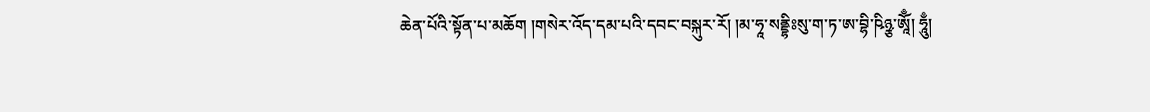ཆེན་པོའི་སྟོན་པ་མཆོག །གསེར་འོད་དམ་པའི་དབང་བསྐུར་རོ། །མ་ཧཱ་སནྡྷིཿསུ་ག་ཏ་ཨ་བྷི་ཥིཉྩ་ཨཱོྃ། ཧཱུྃ།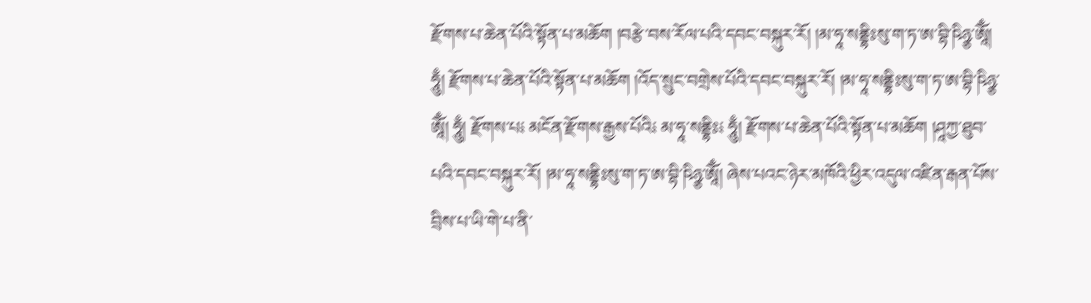རྫོགས་པ་ཆེན་པོའི་སྟོན་པ་མཆོག །བརྩེ་བས་རོལ་པའི་དབང་བསྐུར་རོ། །མ་ཧཱ་སནྡྷིཿསུ་ག་ཏ་ཨ་བྷི་ཥིཉྩ་ཨཱོྃ། ཧཱུྃ། རྫོགས་པ་ཆེན་པོའི་སྟོན་པ་མཆོག །འོད་སྲུང་བགྲེས་པོའི་དབང་བསྐུར་རོ། །མ་ཧཱ་སནྡྷིཿསུ་ག་ཏ་ཨ་བྷི་ཥིཉྩ་ཨཱོྃ། ཧཱུྃ། རྫོགས་པ༴ མངོན་རྫོགས་རྒྱས་པོའི༴ མ་ཧཱ་སནྡྷིཿ༴ ཧཱུྃ། རྫོགས་པ་ཆེན་པོའི་སྟོན་པ་མཆོག །ཤཱཀྱ་ཐུབ་པའི་དབང་བསྐུར་རོ། །མ་ཧཱ་སནྡྷིཿསུ་ག་ཏ་ཨ་བྷི་ཥིཉྩ་ཨཱོྃ། ཞེས་པའང་ཉེར་མཁོའི་ཕྱིར་འདུལ་འཛིན་རྒན་པོས་བྲིས་པ་ཡི་གེ་པ་ནི་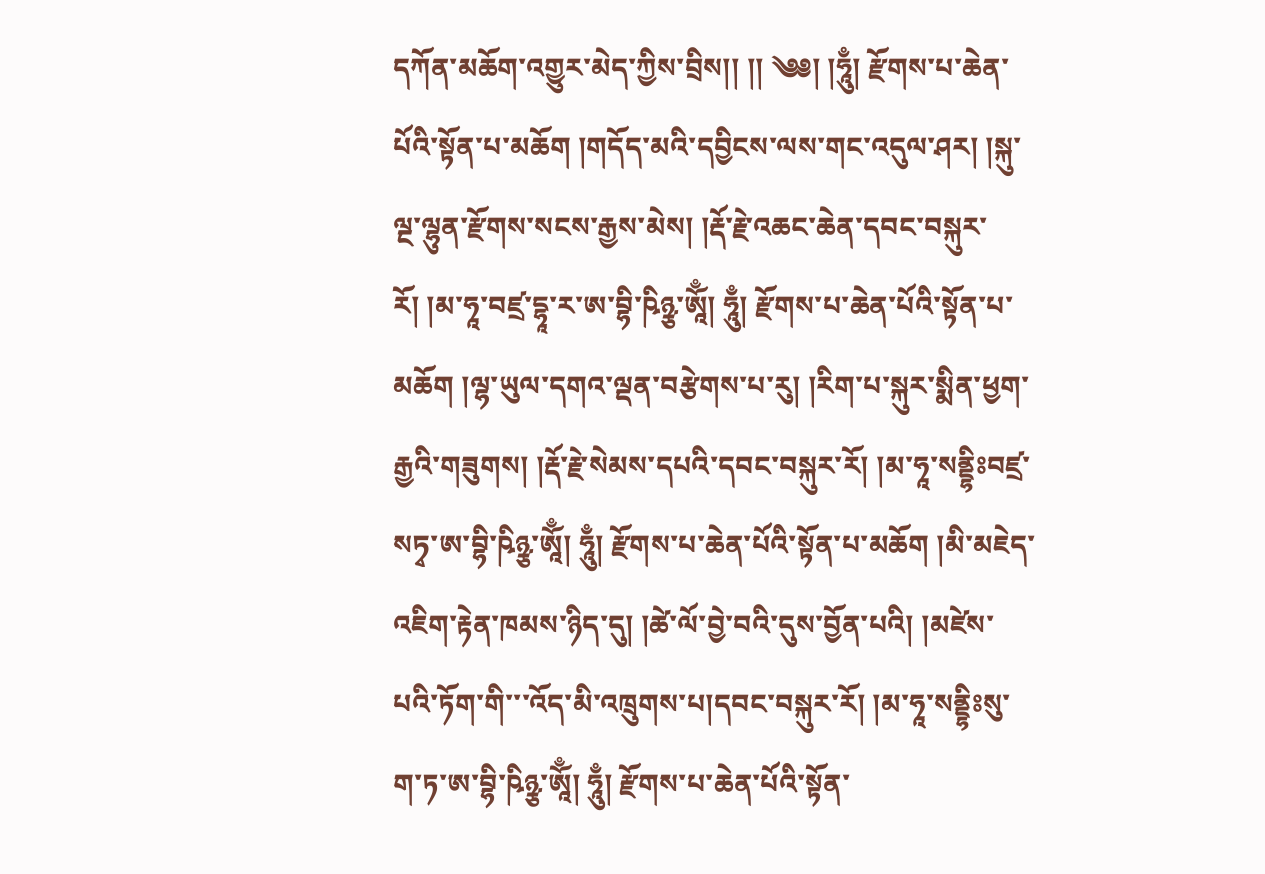དཀོན་མཆོག་འགྱུར་མེད་ཀྱིས་བྲིས།། །། ༄༅། །ཧཱུྃ། རྫོགས་པ་ཆེན་པོའི་སྟོན་པ་མཆོག །གདོད་མའི་དབྱིངས་ལས་གང་འདུལ་ཤར། །སྐུ་ལྔ་ལྷུན་རྫོགས་སངས་རྒྱས་མེས། །རྡོ་རྗེ་འཆང་ཆེན་དབང་བསྐུར་རོ། །མ་ཧཱ་བཛྲ་དྷཱ་ར་ཨ་བྷི་ཥིཉྩ་ཨཱོྃ། ཧཱུྃ། རྫོགས་པ་ཆེན་པོའི་སྟོན་པ་མཆོག །ལྷ་ཡུལ་དགའ་ལྡན་བརྩེགས་པ་རུ། །རིག་པ་སྐུར་སྨིན་ཕྱག་རྒྱའི་གཟུགས། །རྡོ་རྗེ་སེམས་དཔའི་དབང་བསྐུར་རོ། །མ་ཧཱ་སནྡྷིཿབཛྲ་སཏྭ་ཨ་བྷི་ཥིཉྩ་ཨཱོྃ། ཧཱུྃ། རྫོགས་པ་ཆེན་པོའི་སྟོན་པ་མཆོག །མི་མཇེད་འཇིག་རྟེན་ཁམས་ཉིད་དུ། །ཚེ་ལོ་བྱེ་བའི་དུས་བྱོན་པའི། །མཛེས་པའི་ཏོག་གི་་་འོད་མི་འཁྲུགས་པ།དབང་བསྐུར་རོ། །མ་ཧཱ་སནྡྷིཿསུ་ག་ཏ་ཨ་བྷི་ཥིཉྩ་ཨཱོྃ། ཧཱུྃ། རྫོགས་པ་ཆེན་པོའི་སྟོན་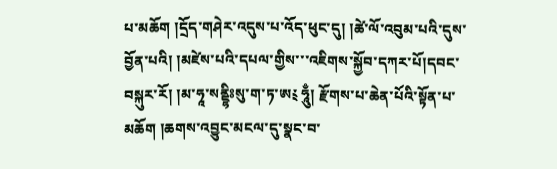པ་མཆོག །དྲོད་གཤེར་འདུས་པ་འོད་ཕུང་དུ། །ཚེ་ལོ་འབུམ་པའི་དུས་བྱོན་པའི། །མཛེས་པའི་དཔལ་གྱིས་་་འཇིགས་སྐྱོབ་དཀར་པོ།དབང་བསྐུར་རོ། །མ་ཧཱ་སནྡྷིཿསུ་ག་ཏ་ཨ༴ ཧཱུྃ། རྫོགས་པ་ཆེན་པོའི་སྟོན་པ་མཆོག །ཆགས་འབྱུང་མངལ་དུ་སྣང་བ་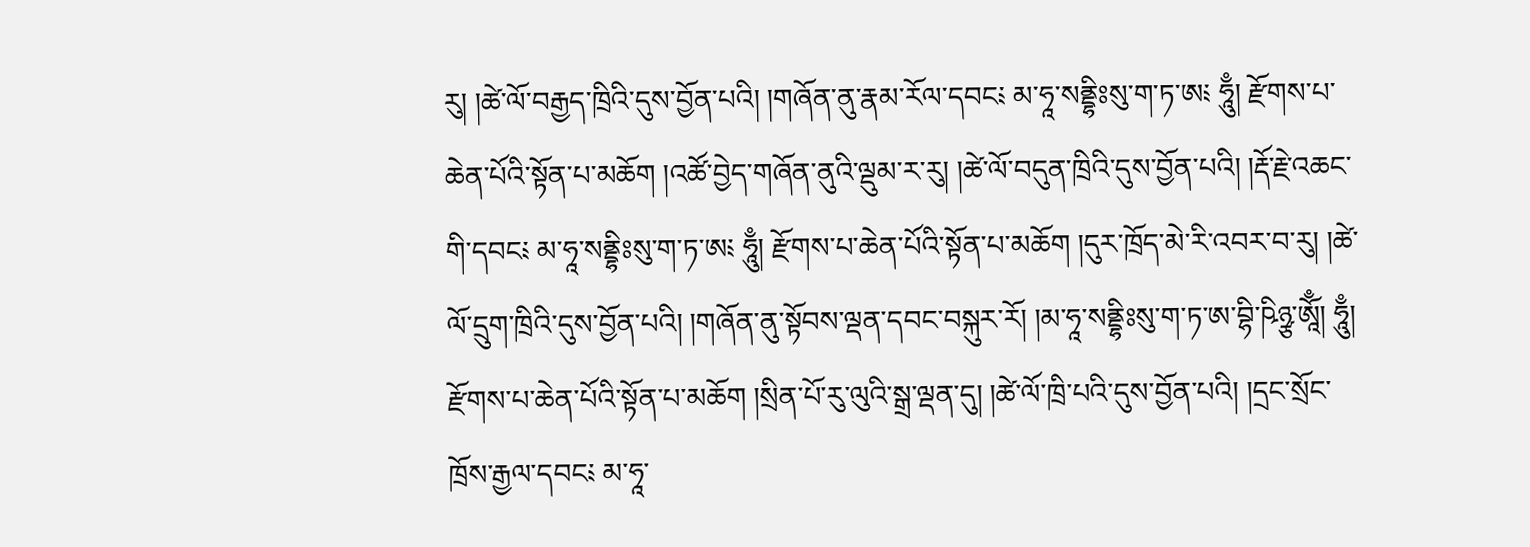རུ། །ཚེ་ལོ་བརྒྱད་ཁྲིའི་དུས་བྱོན་པའི། །གཞོན་ནུ་རྣམ་རོལ་དབང༴ མ་ཧཱ་སནྡྷིཿསུ་ག་ཏ་ཨ༴ ཧཱུྃ། རྫོགས་པ་ཆེན་པོའི་སྟོན་པ་མཆོག །འཚོ་བྱེད་གཞོན་ནུའི་ལྡུམ་ར་རུ། །ཚེ་ལོ་བདུན་ཁྲིའི་དུས་བྱོན་པའི། །རྡོ་རྗེ་འཆང་གི་དབང༴ མ་ཧཱ་སནྡྷིཿསུ་ག་ཏ་ཨ༴ ཧཱུྃ། རྫོགས་པ་ཆེན་པོའི་སྟོན་པ་མཆོག །དུར་ཁྲོད་མེ་རི་འབར་བ་རུ། །ཚེ་ལོ་དྲུག་ཁྲིའི་དུས་བྱོན་པའི། །གཞོན་ནུ་སྟོབས་ལྡན་དབང་བསྐུར་རོ། །མ་ཧཱ་སནྡྷིཿསུ་ག་ཏ་ཨ་བྷི་ཥིཉྩ་ཨཱོྃ། ཧཱུྃ། རྫོགས་པ་ཆེན་པོའི་སྟོན་པ་མཆོག །སྲིན་པོ་རུ་ལུའི་སྒྲ་ལྡན་དུ། །ཚེ་ལོ་ཁྲི་པའི་དུས་བྱོན་པའི། །དྲང་སྲོང་ཁྲོས་རྒྱལ་དབང༴ མ་ཧཱ་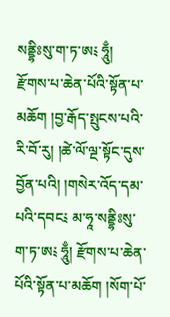སནྡྷིཿསུ་ག་ཏ་ཨ༴ ཧཱུྃ། རྫོགས་པ་ཆེན་པོའི་སྟོན་པ་མཆོག །བྱ་རྒོད་སྤུངས་པའི་རི་བོ་རུ། །ཚེ་ལོ་ལྔ་སྟོང་དུས་བྱོན་པའི། །གསེར་འོད་དམ་པའི་དབང༴ མ་ཧཱ་སནྡྷིཿསུ་ག་ཏ་ཨ༴ ཧཱུྃ། རྫོགས་པ་ཆེན་པོའི་སྟོན་པ་མཆོག །སོག་པོ་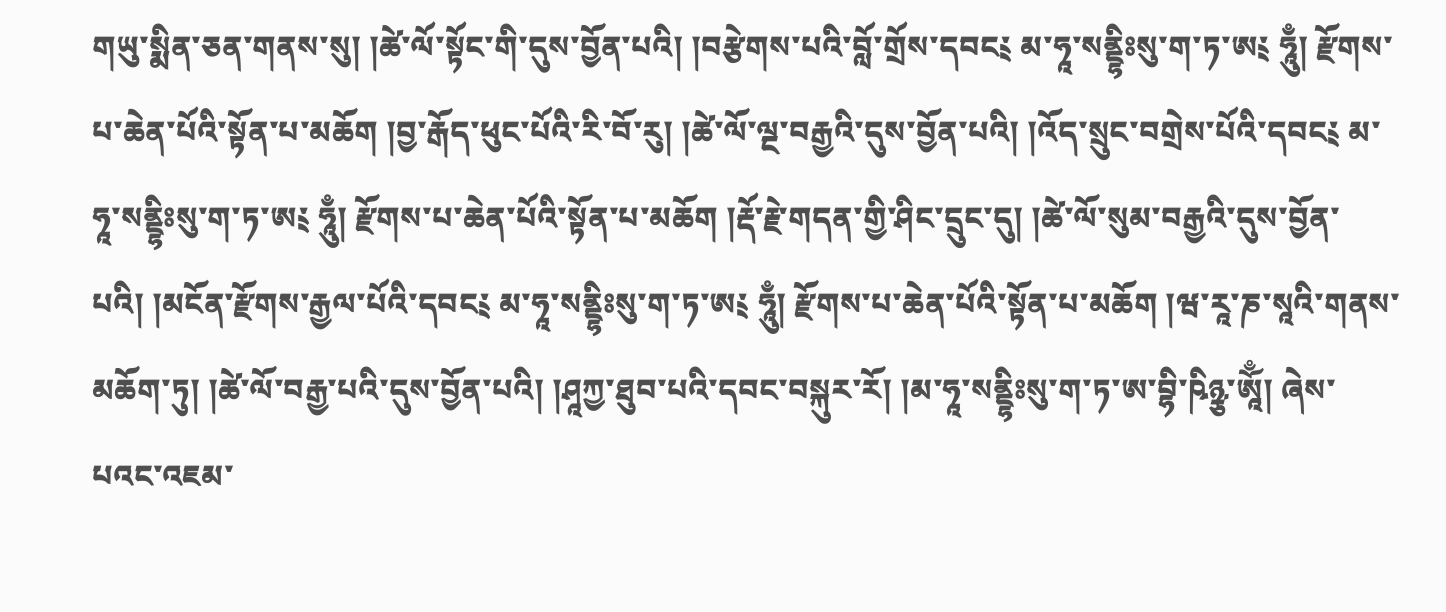གཡུ་སྨིན་ཅན་གནས་སུ། །ཚེ་ལོ་སྟོང་གི་དུས་བྱོན་པའི། །བརྩེགས་པའི་བློ་གྲོས་དབང༴ མ་ཧཱ་སནྡྷིཿསུ་ག་ཏ་ཨ༴ ཧཱུྃ། རྫོགས་པ་ཆེན་པོའི་སྟོན་པ་མཆོག །བྱ་རྒོད་ཕུང་པོའི་རི་བོ་རུ། །ཚེ་ལོ་ལྔ་བརྒྱའི་དུས་བྱོན་པའི། །འོད་སྲུང་བགྲེས་པོའི་དབང༴ མ་ཧཱ་སནྡྷིཿསུ་ག་ཏ་ཨ༴ ཧཱུྃ། རྫོགས་པ་ཆེན་པོའི་སྟོན་པ་མཆོག །རྡོ་རྗེ་གདན་གྱི་ཤིང་དྲུང་དུ། །ཚེ་ལོ་སུམ་བརྒྱའི་དུས་བྱོན་པའི། །མངོན་རྫོགས་རྒྱལ་པོའི་དབང༴ མ་ཧཱ་སནྡྷིཿསུ་ག་ཏ་ཨ༴ ཧཱུྃ། རྫོགས་པ་ཆེན་པོའི་སྟོན་པ་མཆོག །ཝ་རཱ་ཎ་སཱའི་གནས་མཆོག་ཏུ། །ཚེ་ལོ་བརྒྱ་པའི་དུས་བྱོན་པའི། །ཤཱཀྱ་ཐུབ་པའི་དབང་བསྐུར་རོ། །མ་ཧཱ་སནྡྷིཿསུ་ག་ཏ་ཨ་བྷི་ཥིཉྩ་ཨཱོྃ། ཞེས་པའང་འཇམ་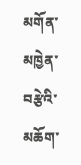མགོན་མཁྱེན་བརྩེའི་མཆོག་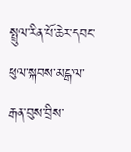སྤྲུལ་རིན་པོ་ཆེར་དབང་ཕུལ་སྐབས་མངྒ་ལ་རྒན་བུས་བྲིས་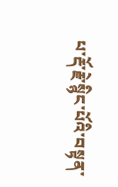པ་རྡོ་རྗེ་སྙིང་པོའི་བསྟན་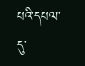པའི་དཔལ་དུ་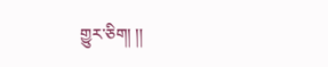གྱུར་ཅིག། །།